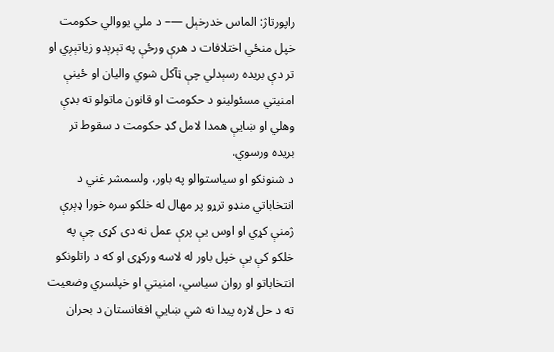راپورتاژ: الماس خدرخېل —– د ملي يووالي حکومت خپل منځي اختلافات د هرې ورځې په تېرېدو زياتېږي او تر دې بريده رسېدلي چې ټآکل شوي واليان او ځینې امنيتي مسئولينو د حکومت او قانون ماتولو ته بډې وهلي او ښايې همدا لامل ګډ حکومت د سقوط تر بريده ورسوي.
د شنونکو او سياستوالو په باور، ولسمشر غني د انتخاباتي منډو ترړو پر مهال له خلکو سره خورا ډېرې ژمنې کړي او اوس يې پرې عمل نه دی کړی چې په خلکو کې يې خپل باور له لاسه ورکړی او که د راتلونکو انتخاباتو او روان سياسي، امنيتي او خپلسري وضعيت ته د حل لاره پيدا نه شي ښايي افغانستان د بحران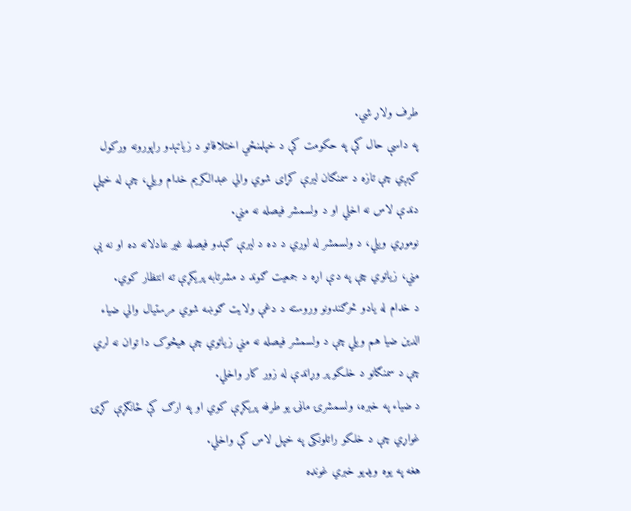طرف ولاړ شي.
په داسې حال کې په حکومت کې د خپلمنځي اختلافاتو د زياتېدو راپورونه ورکول کېږي چې تازه د سمنګان ليرې کړای شوي والي عبدالکريم خدام ويلي، چې له خپلې دندې لاس نه اخلي او د ولسمشر فيصله نه مني.
نوموړي ويلي، د ولسمشر له لوري د ده د ليرې کېدو فيصله غير عادلانه ده او نه يې مني، زياتوي چې په دې اړه د جمعيت ګوند د مشرتابه پريکړې ته انتظار کوي.
د خدام له يادو څرګندونو وروسته د دغې ولايت ګوښه شوي مرستيال والي ضياء الدين ضيا هم ويلي چې د ولسمشر فيصله نه مني زياتوي چې هيڅوک دا توان نه لري چې د سمنګانو د خلکو پر وړاندې له زور کار واخلي.
د ضياء په خبره، ولسمشرۍ ماڼۍ يو طرفه پريکړې کوي او په ارګ کې ځانګړې کړۍ غواړي چې د خلکو راتلونکی په خپل لاس کې واخلي.
هغه په يوه ويډيو خبري غونډه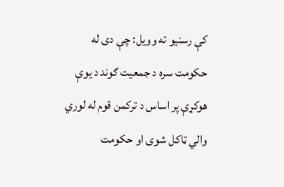کې رسنيو ته وويل: چې دی له حکومت سره د جمعيت ګوند د يوې هوکړې پر اساس د ترکمن قوم له لوري والي ټاکل شوی او حکومت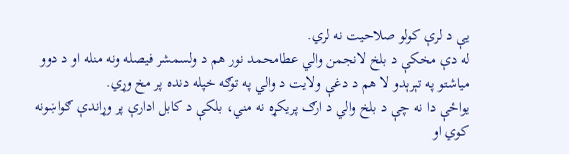يې د لرې کولو صلاحيت نه لري.
له دې مخکې د بلخ لانجمن والي عطامحمد نور هم د ولسمشر فيصله ونه منله او د دوو مياشتو په تېرېدو لا هم د دغې ولايت د والي په توګه خپله دنده پر مخ وړي.
يواځې دا نه چې د بلخ والي د ارګ پريکړه نه مني، بلکې د کابل ادارې پر وړاندې ګواښونه کوي او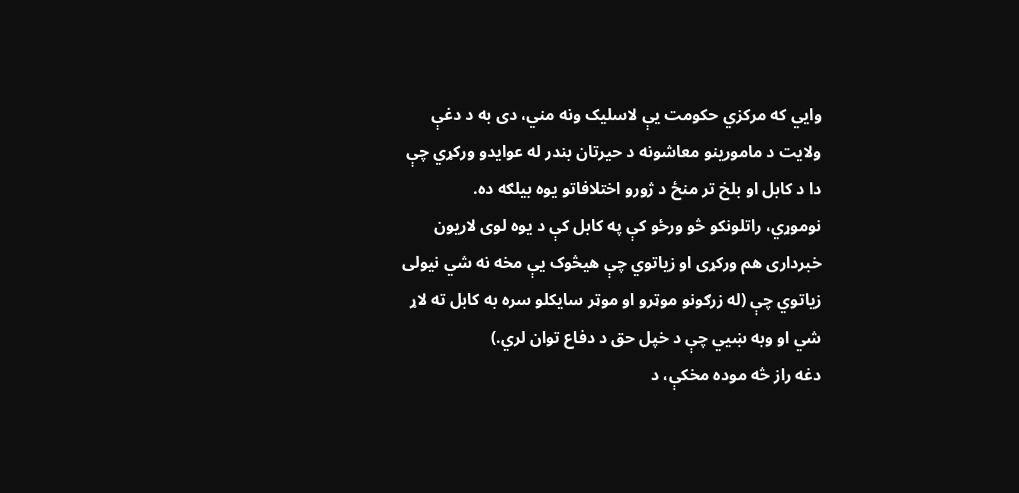وايي که مرکزي حکومت يې لاسليک ونه مني، دی به د دغې ولايت د مامورينو معاشونه د حيرتان بندر له عوايدو ورکړي چې دا د کابل او بلخ تر منځ د ژورو اختلافاتو يوه بیلګه ده.
نوموړي، راتلونکو څو ورځو کې په کابل کې د يوه لوی لاريون خبرداری هم ورکړی او زياتوي چې هيڅوک يې مخه نه شي نيولی زياتوي چې (له زرګونو موټرو او موټر سایکلو سره به کابل ته لاړ شي او وبه ښيي چې د خپل حق د دفاع توان لري.)
دغه راز څه موده مخکې، د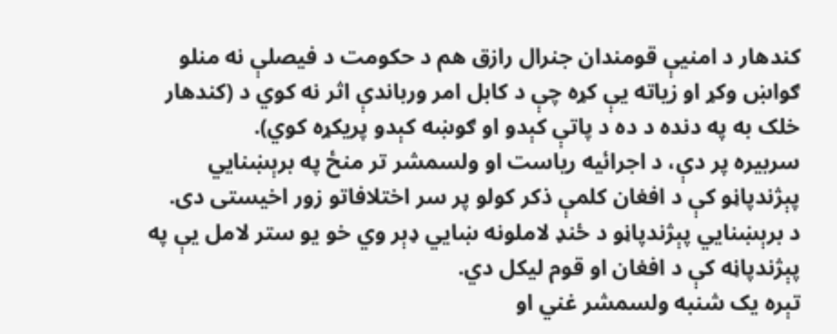کندهار د امنيې قومندان جنرال رازق هم د حکومت د فيصلې نه منلو ګواښ وکړ او زياته يې کړه چې د کابل امر ورباندې اثر نه کوي د (کندهار خلک به په دنده د ده د پاتې کېدو او ګوښه کېدو پريکړه کوي).
سربيره پر دې، د اجرائيه ریاست او ولسمشر تر منځ په برېښنايي پېژندپاڼو کې د افغان کلمې ذکر کولو پر سر اختلافاتو زور اخيستی دی.
د برېښنايي پېژندپاڼو د ځنډ لاملونه ښايي ډېر وي خو یو ستر لامل يې په پېژندپاڼه کې د افغان او قوم لیکل دي.
تېره يک شنبه ولسمشر غني او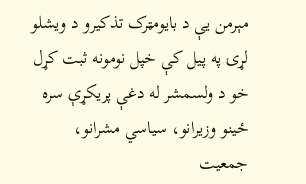مېرمن يې د بايومټرک تذکيرو د ويشلو لړۍ په پيل کې خپل نومونه ثبت کړل خو د ولسمشر له دغې پريکړې سره ځينو وزيرانو، سياسي مشرانو، جمعيت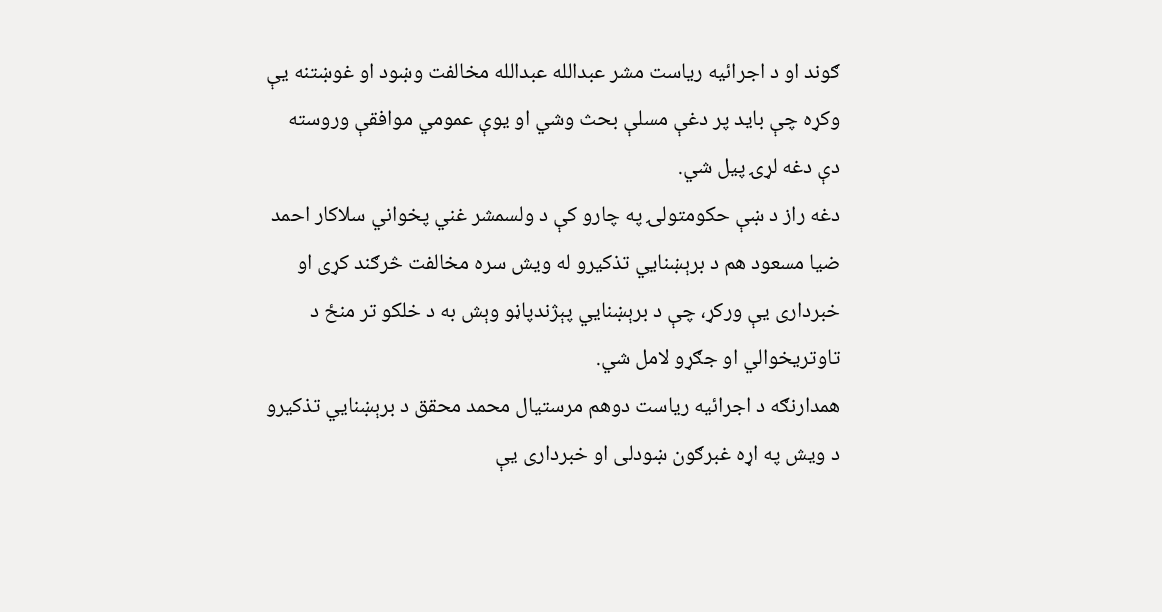ګوند او د اجرائيه رياست مشر عبدالله عبدالله مخالفت وښود او غوښتنه يې وکړه چې بايد پر دغې مسلې بحث وشي او يوې عمومي موافقې وروسته دې دغه لړۍ پيل شي.
دغه راز د ښې حکومتولۍ په چارو کې د ولسمشر غني پخواني سلاکار احمد ضيا مسعود هم د برېښنايي تذکيرو له ويش سره مخالفت څرګند کړی او خبرداری يې ورکړ، چې د برېښنايي پېژندپاڼو وېش به د خلکو تر منځ د تاوتريخوالي او جګړو لامل شي.
همدارنګه د اجرائيه رياست دوهم مرستيال محمد محقق د برېښنايي تذکيرو د ويش په اړه غبرګون ښودلی او خبرداری يې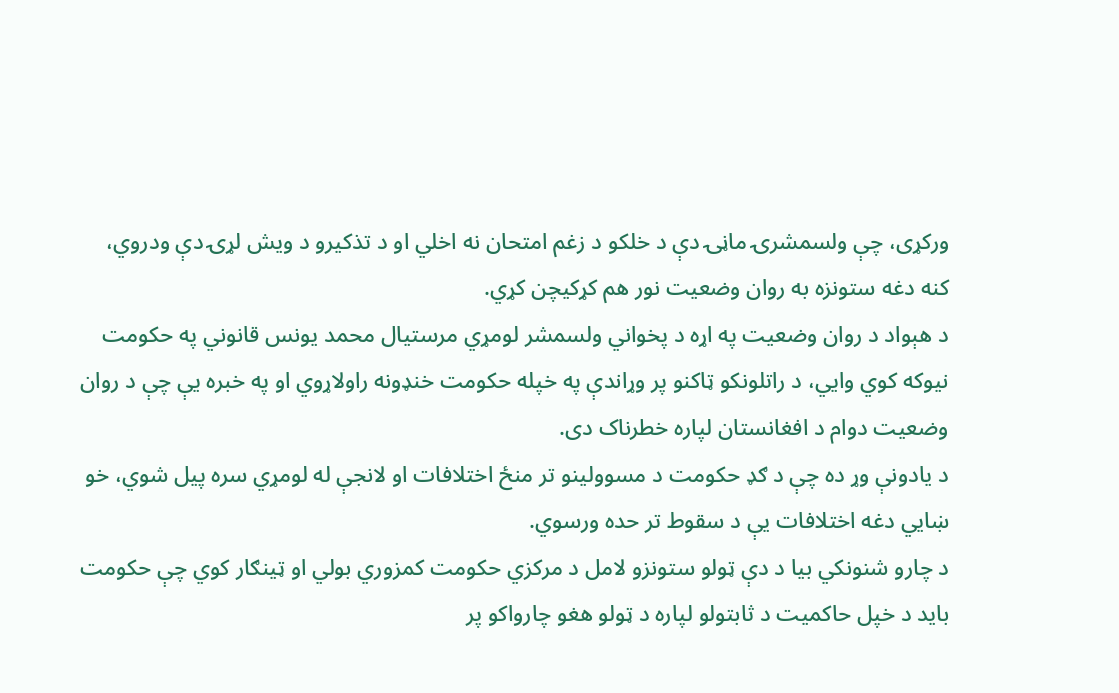ورکړی، چې ولسمشرۍ ماڼۍ دې د خلکو د زغم امتحان نه اخلي او د تذکيرو د ويش لړۍ دې ودروي، کنه دغه ستونزه به روان وضعيت نور هم کړکيچن کړي.
د هېواد د روان وضعيت په اړه د پخواني ولسمشر لومړي مرستيال محمد يونس قانوني په حکومت نيوکه کوي وايي، د راتلونکو ټاکنو پر وړاندې په خپله حکومت خنډونه راولاړوي او په خبره يې چې د روان وضعيت دوام د افغانستان لپاره خطرناک دی.
د یادونې وړ ده چې د ګډ حکومت د مسوولينو تر منځ اختلافات او لانجې له لومړي سره پيل شوي، خو ښايي دغه اختلافات يې د سقوط تر حده ورسوي.
د چارو شنونکي بيا د دې ټولو ستونزو لامل د مرکزي حکومت کمزوري بولي او ټينګار کوي چې حکومت بايد د خپل حاکميت د ثابتولو لپاره د ټولو هغو چارواکو پر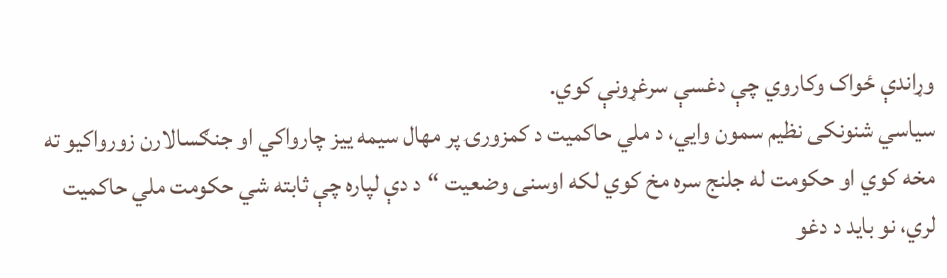وړاندې ځواک وکاروي چې دغسې سرغړونې کوي.
سياسي شنونکی نظيم سمون وايي، د ملي حاکميت د کمزورۍ پر مهال سيمه ييز چارواکي او جنګسالارن زورواکيو ته مخه کوي او حکومت له جلنج سره مخ کوي لکه اوسنی وضعيت “د دې لپاره چې ثابته شي حکومت ملي حاکميت لري، نو بايد د دغو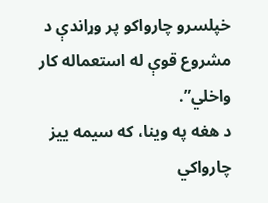خپلسرو چارواکو پر وړاندې د مشروع قوې له استعماله کار واخلي”.
د هغه په وينا، که سيمه ييز چارواکي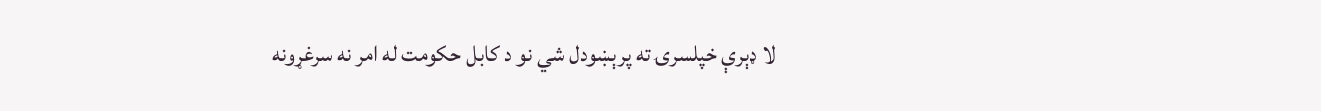لا ډېرې خپلسرۍ ته پرېښودل شي نو د کابل حکومت له امر نه سرغړونه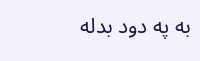به په دود بدله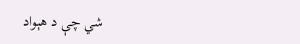شي چې د هېواد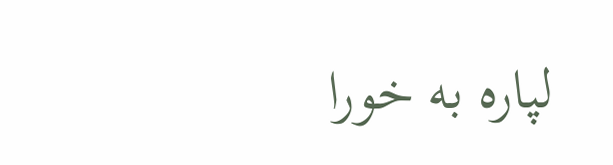لپاره به خورا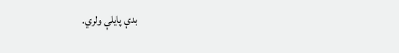بدې پايلې ولري.